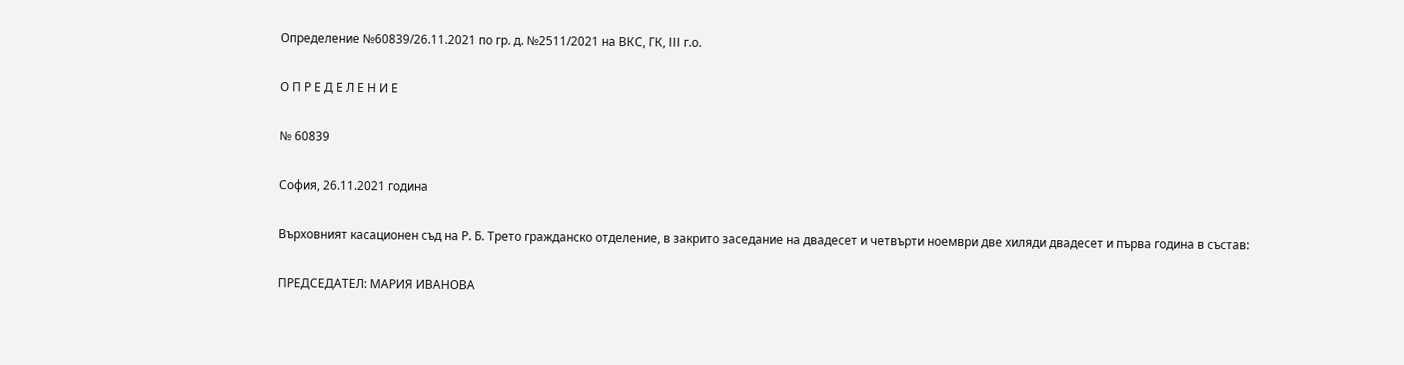Определение №60839/26.11.2021 по гр. д. №2511/2021 на ВКС, ГК, III г.о.

О П Р Е Д Е Л Е Н И Е

№ 60839

София, 26.11.2021 година

Върховният касационен съд на Р. Б. Трето гражданско отделение, в закрито заседание на двадесет и четвърти ноември две хиляди двадесет и първа година в състав:

ПРЕДСЕДАТЕЛ: МАРИЯ ИВАНОВА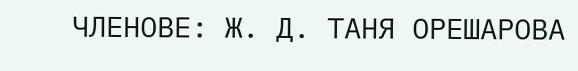ЧЛЕНОВЕ: Ж. Д. ТАНЯ ОРЕШАРОВА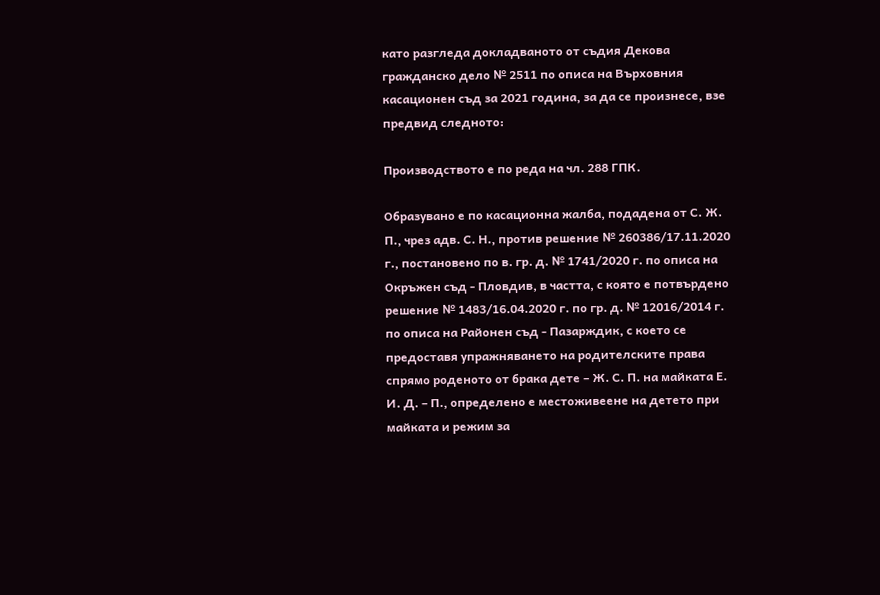като разгледа докладваното от съдия Декова гражданско дело № 2511 по описа на Върховния касационен съд за 2021 година, за да се произнесе, взе предвид следното:

Производството е по реда на чл. 288 ГПК.

Образувано е по касационна жалба, подадена от С. Ж. П., чрез адв. С. Н., против решение № 260386/17.11.2020 г., постановено по в. гр. д. № 1741/2020 г. по описа на Окръжен съд - Пловдив, в частта, с която е потвърдено решение № 1483/16.04.2020 г. по гр. д. № 12016/2014 г. по описа на Районен съд - Пазарждик, с което се предоставя упражняването на родителските права спрямо роденото от брака дете – Ж. С. П. на майката Е. И. Д. – П., определено е местоживеене на детето при майката и режим за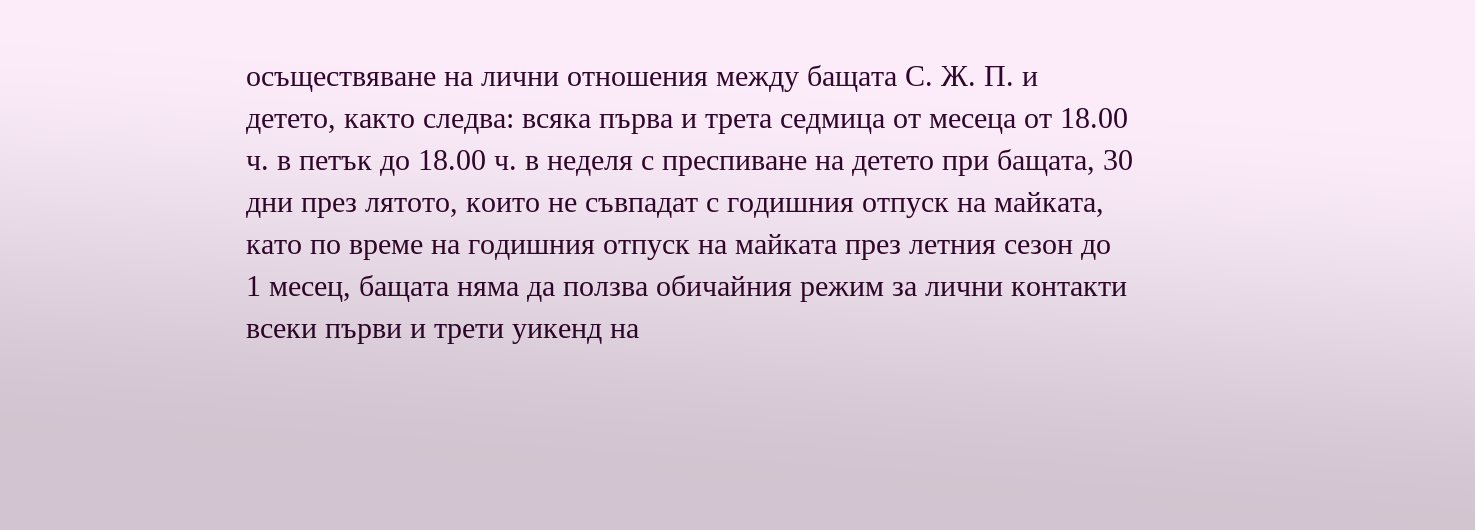осъществяване на лични отношения между бащата С. Ж. П. и детето, както следва: всяка първа и трета седмица от месеца от 18.00 ч. в петък до 18.00 ч. в неделя с преспиване на детето при бащата, 30 дни през лятото, които не съвпадат с годишния отпуск на майката, като по време на годишния отпуск на майката през летния сезон до 1 месец, бащата няма да ползва обичайния режим за лични контакти всеки първи и трети уикенд на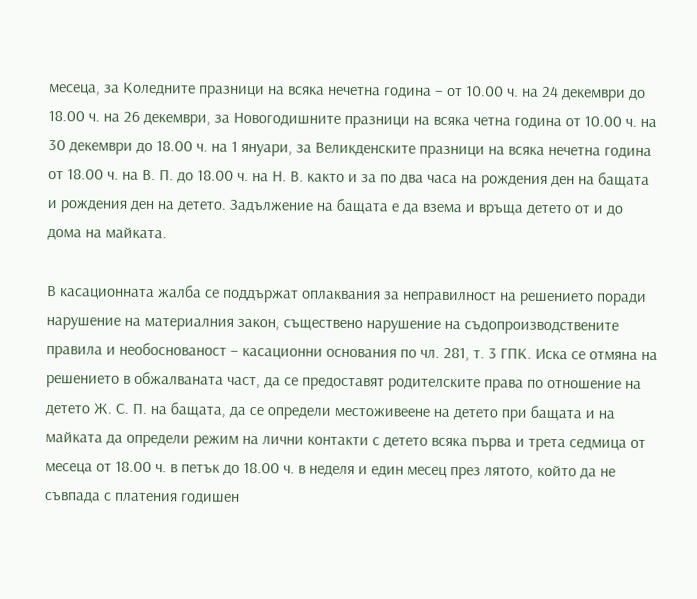месеца, за Коледните празници на всяка нечетна година – от 10.00 ч. на 24 декември до 18.00 ч. на 26 декември, за Новогодишните празници на всяка четна година от 10.00 ч. на 30 декември до 18.00 ч. на 1 януари, за Великденските празници на всяка нечетна година от 18.00 ч. на В. П. до 18.00 ч. на Н. В. както и за по два часа на рождения ден на бащата и рождения ден на детето. Задължение на бащата е да взема и връща детето от и до дома на майката.

В касационната жалба се поддържат оплаквания за неправилност на решението поради нарушение на материалния закон, съществено нарушение на съдопроизводствените правила и необоснованост – касационни основания по чл. 281, т. 3 ГПК. Иска се отмяна на решението в обжалваната част, да се предоставят родителските права по отношение на детето Ж. С. П. на бащата, да се определи местоживеене на детето при бащата и на майката да определи режим на лични контакти с детето всяка първа и трета седмица от месеца от 18.00 ч. в петък до 18.00 ч. в неделя и един месец през лятото, който да не съвпада с платения годишен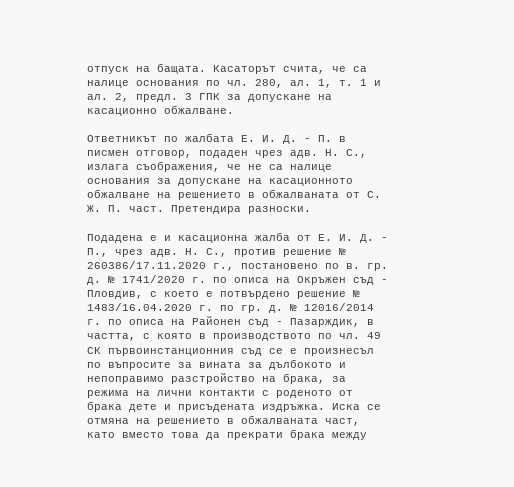отпуск на бащата. Касаторът счита, че са налице основания по чл. 280, ал. 1, т. 1 и ал. 2, предл. 3 ГПК за допускане на касационно обжалване.

Ответникът по жалбата Е. И. Д. - П. в писмен отговор, подаден чрез адв. Н. С., излага съображения, че не са налице основания за допускане на касационното обжалване на решението в обжалваната от С. Ж. П. част. Претендира разноски.

Подадена е и касационна жалба от Е. И. Д. - П., чрез адв. Н. С., против решение № 260386/17.11.2020 г., постановено по в. гр. д. № 1741/2020 г. по описа на Окръжен съд - Пловдив, с което е потвърдено решение № 1483/16.04.2020 г. по гр. д. № 12016/2014 г. по описа на Районен съд - Пазарждик, в частта, с която в производството по чл. 49 СК първоинстанционния съд се е произнесъл по въпросите за вината за дълбокото и непоправимо разстройство на брака, за режима на лични контакти с роденото от брака дете и присъдената издръжка. Иска се отмяна на решението в обжалваната част, като вместо това да прекрати брака между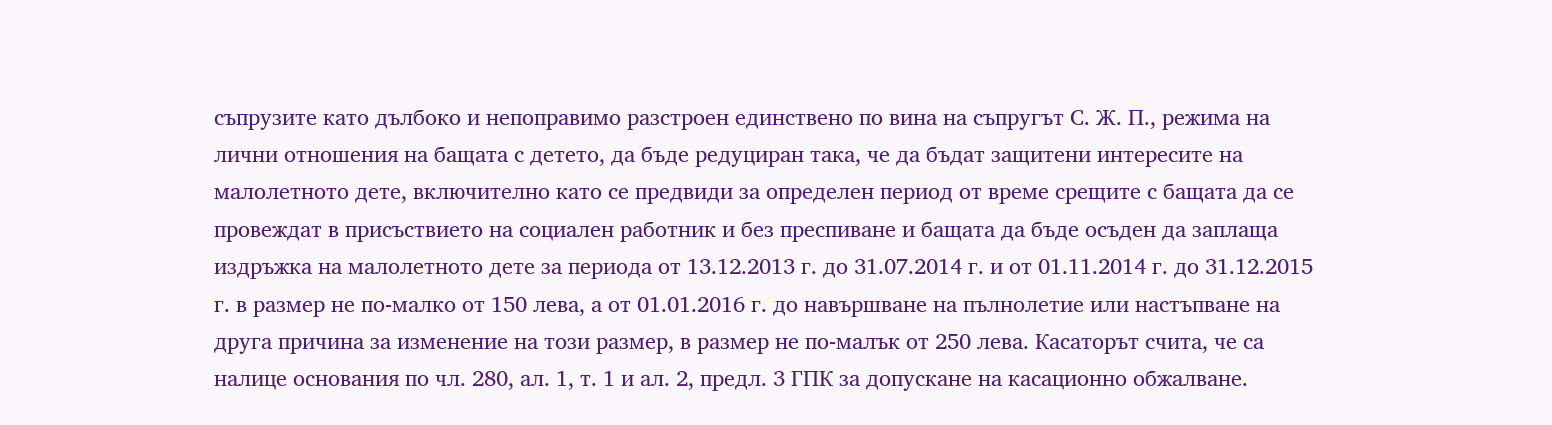съпрузите като дълбоко и непоправимо разстроен единствено по вина на съпругът С. Ж. П., режима на лични отношения на бащата с детето, да бъде редуциран така, че да бъдат защитени интересите на малолетното дете, включително като се предвиди за определен период от време срещите с бащата да се провеждат в присъствието на социален работник и без преспиване и бащата да бъде осъден да заплаща издръжка на малолетното дете за периода от 13.12.2013 г. до 31.07.2014 г. и от 01.11.2014 г. до 31.12.2015 г. в размер не по-малко от 150 лева, а от 01.01.2016 г. до навършване на пълнолетие или настъпване на друга причина за изменение на този размер, в размер не по-малък от 250 лева. Касаторът счита, че са налице основания по чл. 280, ал. 1, т. 1 и ал. 2, предл. 3 ГПК за допускане на касационно обжалване.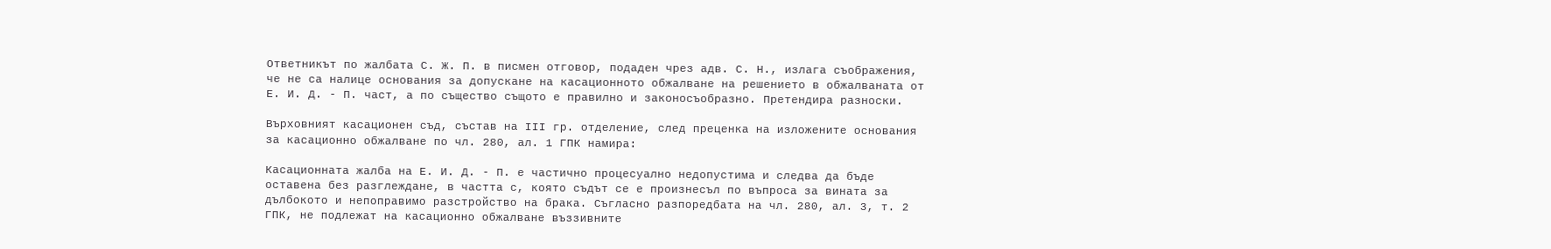Ответникът по жалбата С. Ж. П. в писмен отговор, подаден чрез адв. С. Н., излага съображения, че не са налице основания за допускане на касационното обжалване на решението в обжалваната от Е. И. Д. - П. част, а по същество същото е правилно и законосъобразно. Претендира разноски.

Върховният касационен съд, състав на ІІІ гр. отделение, след преценка на изложените основания за касационно обжалване по чл. 280, ал. 1 ГПК намира:

Касационната жалба на Е. И. Д. - П. е частично процесуално недопустима и следва да бъде оставена без разглеждане, в частта с, която съдът се е произнесъл по въпроса за вината за дълбокото и непоправимо разстройство на брака. Съгласно разпоредбата на чл. 280, ал. 3, т. 2 ГПК, не подлежат на касационно обжалване въззивните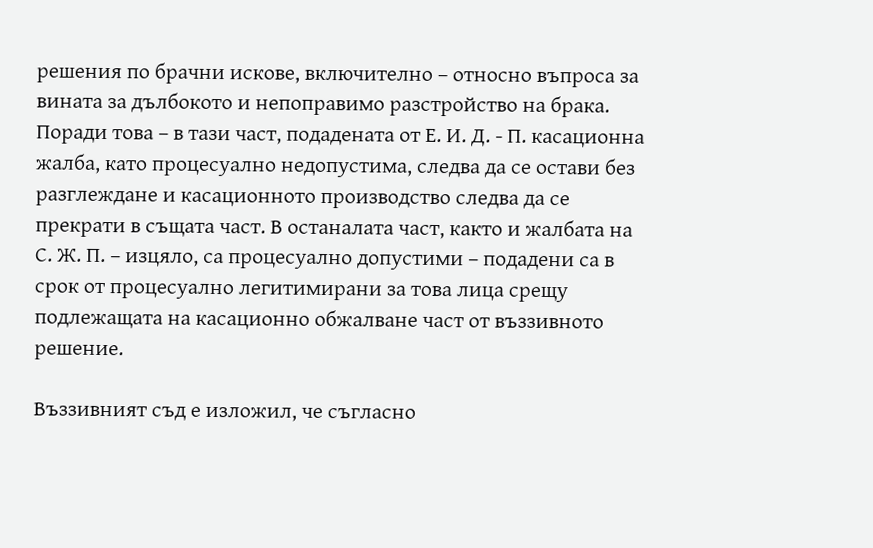решения по брачни искове, включително – относно въпроса за вината за дълбокото и непоправимо разстройство на брака. Поради това – в тази част, подадената от Е. И. Д. - П. касационна жалба, като процесуално недопустима, следва да се остави без разглеждане и касационното производство следва да се прекрати в същата част. В останалата част, както и жалбата на С. Ж. П. – изцяло, са процесуално допустими – подадени са в срок от процесуално легитимирани за това лица срещу подлежащата на касационно обжалване част от въззивното решение.

Въззивният съд е изложил, че съгласно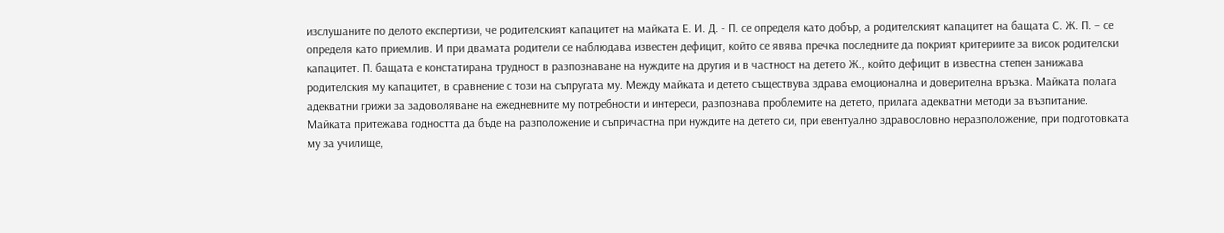изслушаните по делото експертизи, че родителският капацитет на майката Е. И. Д. - П. се определя като добър, а родителският капацитет на бащата С. Ж. П. – се определя като приемлив. И при двамата родители се наблюдава известен дефицит, който се явява пречка последните да покрият критериите за висок родителски капацитет. П. бащата е констатирана трудност в разпознаване на нуждите на другия и в частност на детето Ж., който дефицит в известна степен занижава родителския му капацитет, в сравнение с този на съпругата му. Между майката и детето съществува здрава емоционална и доверителна връзка. Майката полага адекватни грижи за задоволяване на ежедневните му потребности и интереси, разпознава проблемите на детето, прилага адекватни методи за възпитание. Майката притежава годността да бъде на разположение и съпричастна при нуждите на детето си, при евентуално здравословно неразположение, при подготовката му за училище,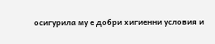осигурила му е добри хигиенни условия и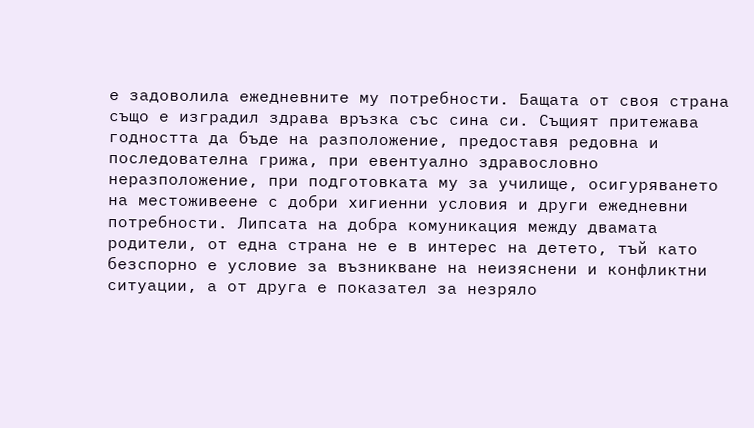е задоволила ежедневните му потребности. Бащата от своя страна също е изградил здрава връзка със сина си. Същият притежава годността да бъде на разположение, предоставя редовна и последователна грижа, при евентуално здравословно неразположение, при подготовката му за училище, осигуряването на местоживеене с добри хигиенни условия и други ежедневни потребности. Липсата на добра комуникация между двамата родители, от една страна не е в интерес на детето, тъй като безспорно е условие за възникване на неизяснени и конфликтни ситуации, а от друга е показател за незряло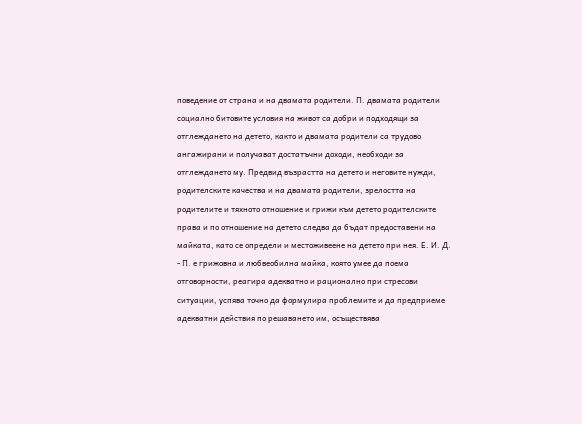поведение от страна и на двамата родители. П. двамата родители социално битовите условия на живот са добри и подходящи за отглеждането на детето, както и двамата родители са трудово ангажирани и получават достатъчни доходи, необходи за отглеждането му. Предвид възрастта на детето и неговите нужди, родителските качества и на двамата родители, зрелостта на родителите и тяхното отношение и грижи към детето родителските права и по отношение на детето следва да бъдат предоставени на майката, като се определи и местоживеене на детето при нея. Е. И. Д. - П. е грижовна и любвеобилна майка, която умее да поема отговорности, реагира адекватно и рационално при стресови ситуации, успява точно да формулира проблемите и да предприеме адекватни действия по решаването им, осъществява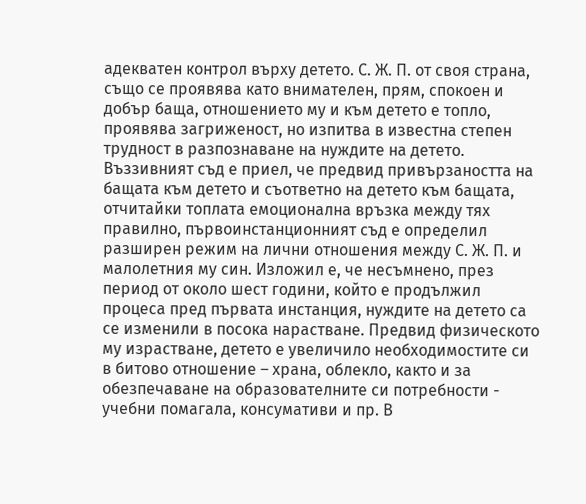адекватен контрол върху детето. С. Ж. П. от своя страна, също се проявява като внимателен, прям, спокоен и добър баща, отношението му и към детето е топло, проявява загриженост, но изпитва в известна степен трудност в разпознаване на нуждите на детето. Въззивният съд е приел, че предвид привързаността на бащата към детето и съответно на детето към бащата, отчитайки топлата емоционална връзка между тях правилно, първоинстанционният съд е определил разширен режим на лични отношения между С. Ж. П. и малолетния му син. Изложил е, че несъмнено, през период от около шест години, който е продължил процеса пред първата инстанция, нуждите на детето са се изменили в посока нарастване. Предвид физическото му израстване, детето е увеличило необходимостите си в битово отношение – храна, облекло, както и за обезпечаване на образователните си потребности - учебни помагала, консумативи и пр. В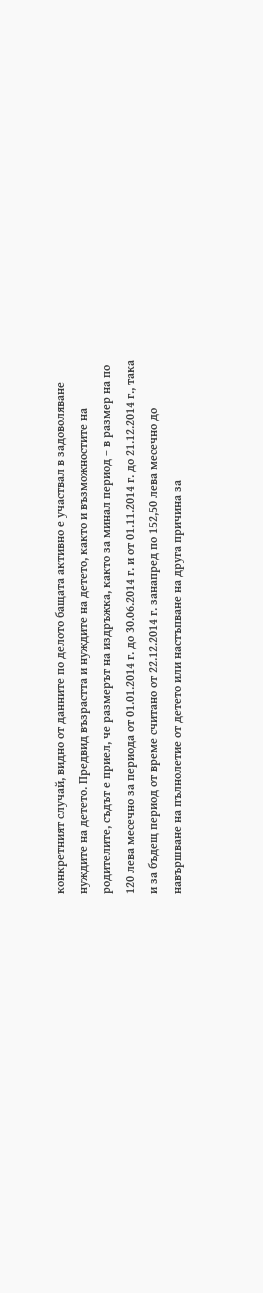конкретният случай, видно от данните по делото бащата активно е участвал в задоволяване нуждите на детето. Предвид възрастта и нуждите на детето, както и възможностите на родителите, съдът е приел, че размерът на издръжка, както за минал период – в размер на по 120 лева месечно за периода от 01.01.2014 г. до 30.06.2014 г. и от 01.11.2014 г. до 21.12.2014 г., така и за бъдещ период от време считано от 22.12.2014 г. занапред по 152,50 лева месечно до навършване на пълнолетие от детето или настъпване на друга причина за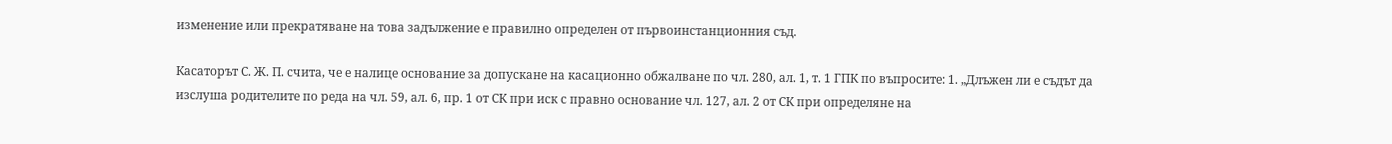изменение или прекратяване на това задължение е правилно определен от първоинстанционния съд.

Касаторът С. Ж. П. счита, че е налице основание за допускане на касационно обжалване по чл. 280, ал. 1, т. 1 ГПК по въпросите: 1. „Длъжен ли е съдът да изслуша родителите по реда на чл. 59, ал. 6, пр. 1 от СК при иск с правно основание чл. 127, ал. 2 от СК при определяне на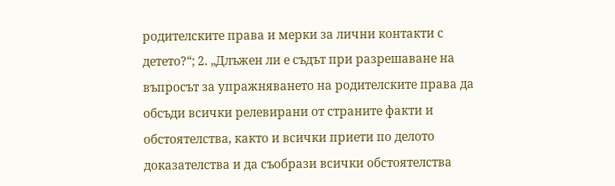родителските права и мерки за лични контакти с детето?“; 2. „Длъжен ли е съдът при разрешаване на въпросът за упражняването на родителските права да обсъди всички релевирани от страните факти и обстоятелства, както и всички приети по делото доказателства и да съобрази всички обстоятелства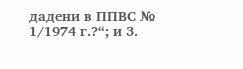дадени в ППВС № 1/1974 г.?“; и 3.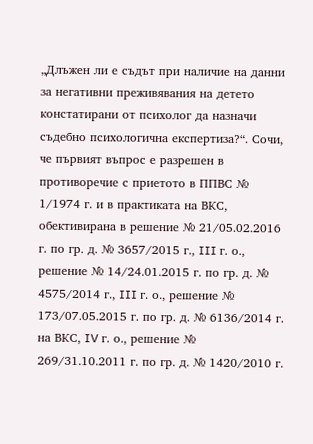„Длъжен ли е съдът при наличие на данни за негативни преживявания на детето констатирани от психолог да назначи съдебно психологична експертиза?“. Сочи, че първият въпрос е разрешен в противоречие с приетото в ППВС № 1/1974 г. и в практиката на ВКС, обективирана в решение № 21/05.02.2016 г. по гр. д. № 3657/2015 г., III г. о., решение № 14/24.01.2015 г. по гр. д. № 4575/2014 г., III г. о., решение № 173/07.05.2015 г. по гр. д. № 6136/2014 г. на ВКС, IV г. о., решение № 269/31.10.2011 г. по гр. д. № 1420/2010 г.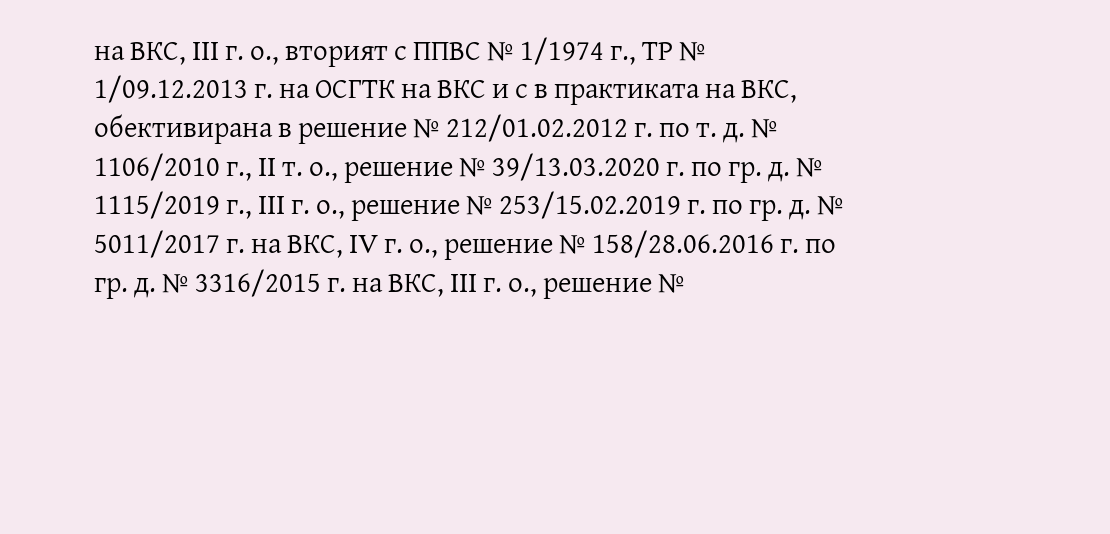на ВКС, III г. о., вторият с ППВС № 1/1974 г., ТР № 1/09.12.2013 г. на ОСГТК на ВКС и с в практиката на ВКС, обективирана в решение № 212/01.02.2012 г. по т. д. № 1106/2010 г., II т. о., решение № 39/13.03.2020 г. по гр. д. № 1115/2019 г., III г. о., решение № 253/15.02.2019 г. по гр. д. № 5011/2017 г. на ВКС, IV г. о., решение № 158/28.06.2016 г. по гр. д. № 3316/2015 г. на ВКС, III г. о., решение №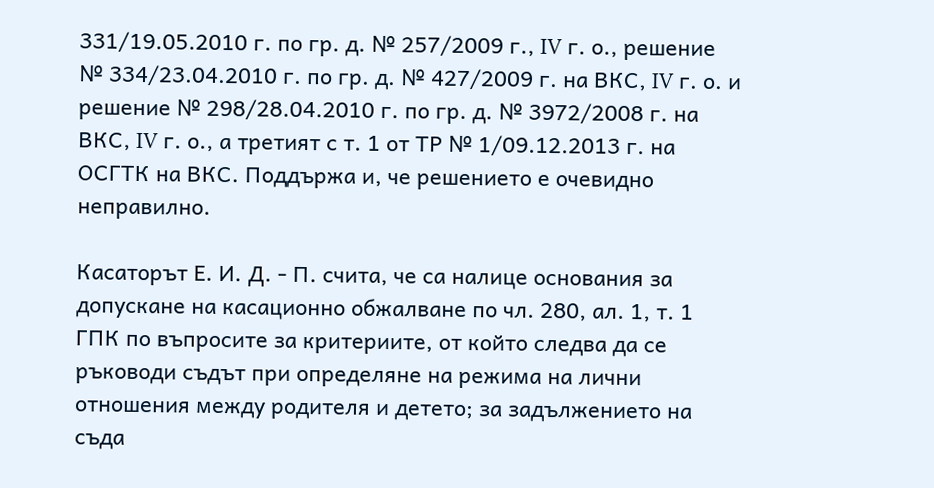331/19.05.2010 г. по гр. д. № 257/2009 г., IV г. о., решение № 334/23.04.2010 г. по гр. д. № 427/2009 г. на ВКС, IV г. о. и решение № 298/28.04.2010 г. по гр. д. № 3972/2008 г. на ВКС, IV г. о., а третият с т. 1 от ТР № 1/09.12.2013 г. на ОСГТК на ВКС. Поддържа и, че решението е очевидно неправилно.

Касаторът Е. И. Д. - П. счита, че са налице основания за допускане на касационно обжалване по чл. 280, ал. 1, т. 1 ГПК по въпросите за критериите, от който следва да се ръководи съдът при определяне на режима на лични отношения между родителя и детето; за задължението на съда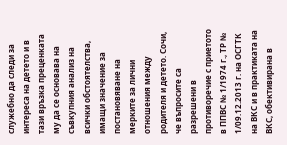служебно да следи за интереса на детето и в тази връзка преценката му да се основава на съвкупния анализ на всички обстоятелства, имащи значение за постановяване на мерките за лични отношения между родителя и детето. Сочи, че въпросите са разрешени в противоречие с приетото в ППВС № 1/1974 г., ТР № 1/09.12.2013 г. на ОСГТК на ВКС и в практиката на ВКС, обективирана в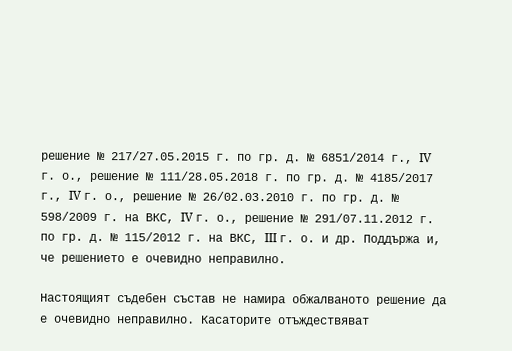решение № 217/27.05.2015 г. по гр. д. № 6851/2014 г., IV г. о., решение № 111/28.05.2018 г. по гр. д. № 4185/2017 г., IV г. о., решение № 26/02.03.2010 г. по гр. д. № 598/2009 г. на ВКС, IV г. о., решение № 291/07.11.2012 г. по гр. д. № 115/2012 г. на ВКС, III г. о. и др. Поддържа и, че решението е очевидно неправилно.

Настоящият съдебен състав не намира обжалваното решение да е очевидно неправилно. Касаторите отъждествяват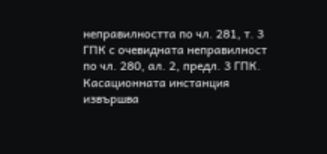неправилността по чл. 281, т. 3 ГПК с очевидната неправилност по чл. 280, ал. 2, предл. 3 ГПК. Касационната инстанция извършва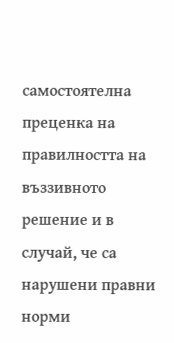самостоятелна преценка на правилността на въззивното решение и в случай, че са нарушени правни норми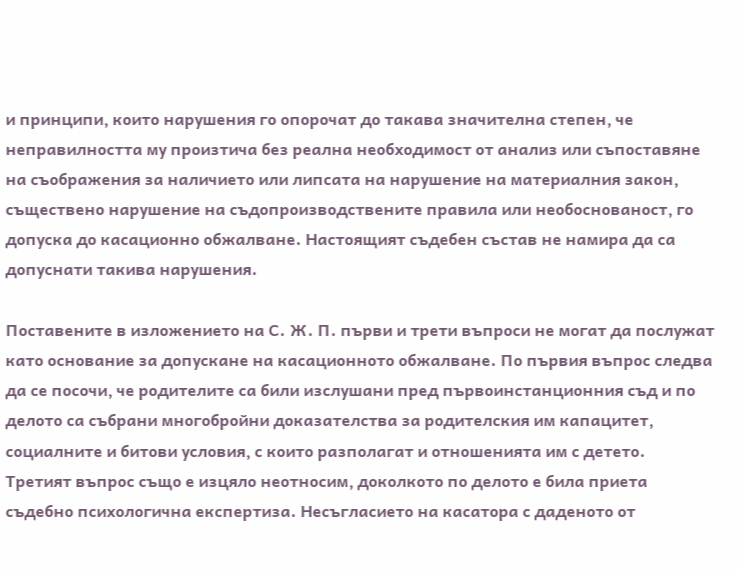и принципи, които нарушения го опорочат до такава значителна степен, че неправилността му произтича без реална необходимост от анализ или съпоставяне на съображения за наличието или липсата на нарушение на материалния закон, съществено нарушение на съдопроизводствените правила или необоснованост, го допуска до касационно обжалване. Настоящият съдебен състав не намира да са допуснати такива нарушения.

Поставените в изложението на С. Ж. П. първи и трети въпроси не могат да послужат като основание за допускане на касационното обжалване. По първия въпрос следва да се посочи, че родителите са били изслушани пред първоинстанционния съд и по делото са събрани многобройни доказателства за родителския им капацитет, социалните и битови условия, с които разполагат и отношенията им с детето. Третият въпрос също е изцяло неотносим, доколкото по делото е била приета съдебно психологична експертиза. Несъгласието на касатора с даденото от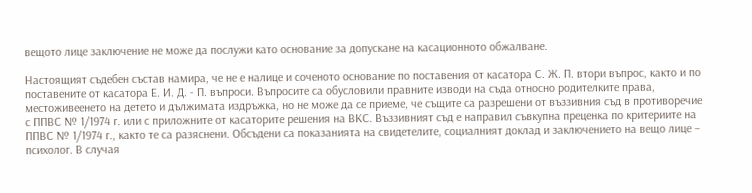вещото лице заключение не може да послужи като основание за допускане на касационното обжалване.

Настоящият съдебен състав намира, че не е налице и соченото основание по поставения от касатора С. Ж. П. втори въпрос, както и по поставените от касатора Е. И. Д. - П. въпроси. Въпросите са обусловили правните изводи на съда относно родителките права, местоживеенето на детето и дължимата издръжка, но не може да се приеме, че същите са разрешени от въззивния съд в противоречие с ППВС № 1/1974 г. или с приложните от касаторите решения на ВКС. Въззивният съд е направил съвкупна преценка по критериите на ППВС № 1/1974 г., както те са разяснени. Обсъдени са показанията на свидетелите, социалният доклад и заключението на вещо лице – психолог. В случая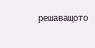решаващото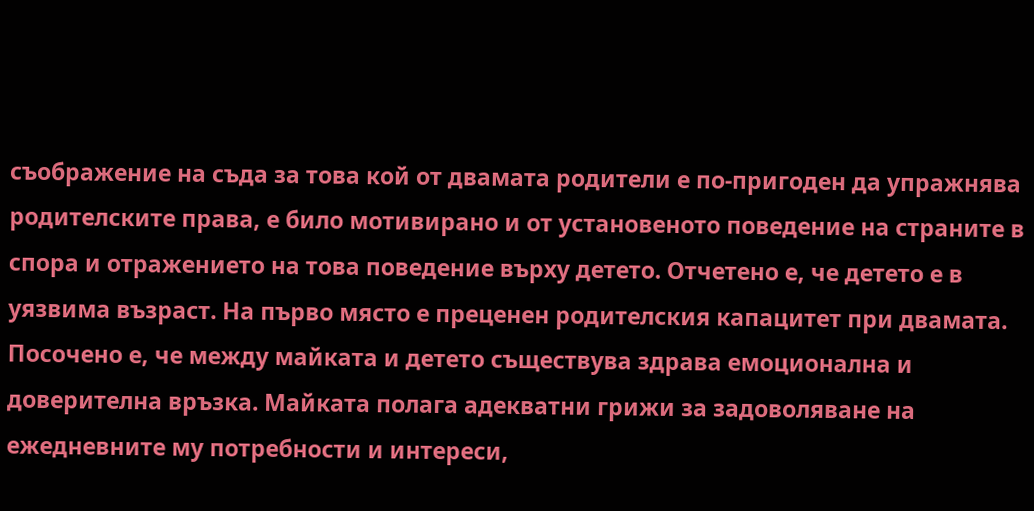съображение на съда за това кой от двамата родители е по-пригоден да упражнява родителските права, е било мотивирано и от установеното поведение на страните в спора и отражението на това поведение върху детето. Отчетено е, че детето е в уязвима възраст. На първо място е преценен родителския капацитет при двамата. Посочено е, че между майката и детето съществува здрава емоционална и доверителна връзка. Майката полага адекватни грижи за задоволяване на ежедневните му потребности и интереси,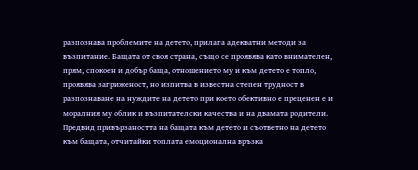разпознава проблемите на детето, прилага адекватни методи за възпитание. Бащата от своя страна, също се проявява като внимателен, прям, спокоен и добър баща, отношението му и към детето е топло, проявява загриженост, но изпитва в известна степен трудност в разпознаване на нуждите на детето при което обективно е преценен е и моралния му облик и възпитателски качества и на двамата родители. Предвид привързаността на бащата към детето и съответно на детето към бащата, отчитайки топлата емоционална връзка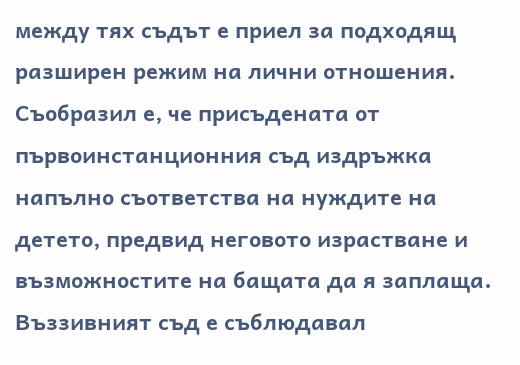между тях съдът е приел за подходящ разширен режим на лични отношения. Съобразил е, че присъдената от първоинстанционния съд издръжка напълно съответства на нуждите на детето, предвид неговото израстване и възможностите на бащата да я заплаща. Въззивният съд е съблюдавал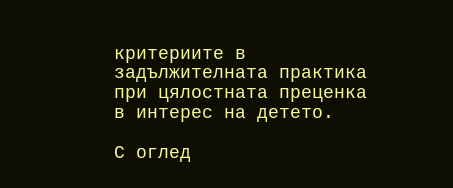критериите в задължителната практика при цялостната преценка в интерес на детето.

С оглед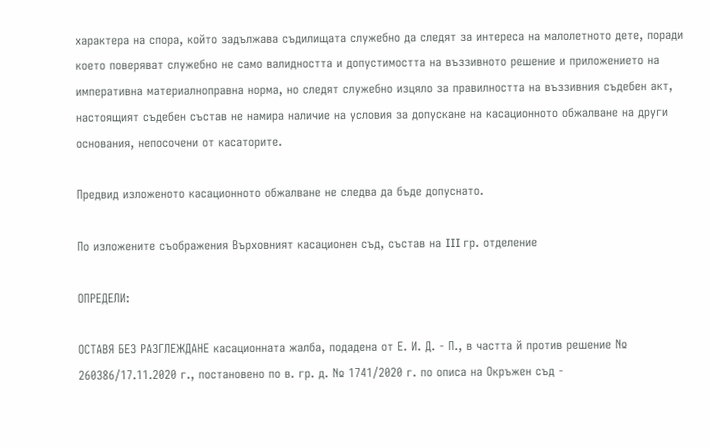характера на спора, който задължава съдилищата служебно да следят за интереса на малолетното дете, поради което поверяват служебно не само валидността и допустимостта на въззивното решение и приложението на императивна материалноправна норма, но следят служебно изцяло за правилността на въззивния съдебен акт, настоящият съдебен състав не намира наличие на условия за допускане на касационното обжалване на други основания, непосочени от касаторите.

Предвид изложеното касационното обжалване не следва да бъде допуснато.

По изложените съображения Върховният касационен съд, състав на III гр. отделение

ОПРЕДЕЛИ:

ОСТАВЯ БЕЗ РАЗГЛЕЖДАНЕ касационната жалба, подадена от Е. И. Д. - П., в частта й против решение № 260386/17.11.2020 г., постановено по в. гр. д. № 1741/2020 г. по описа на Окръжен съд -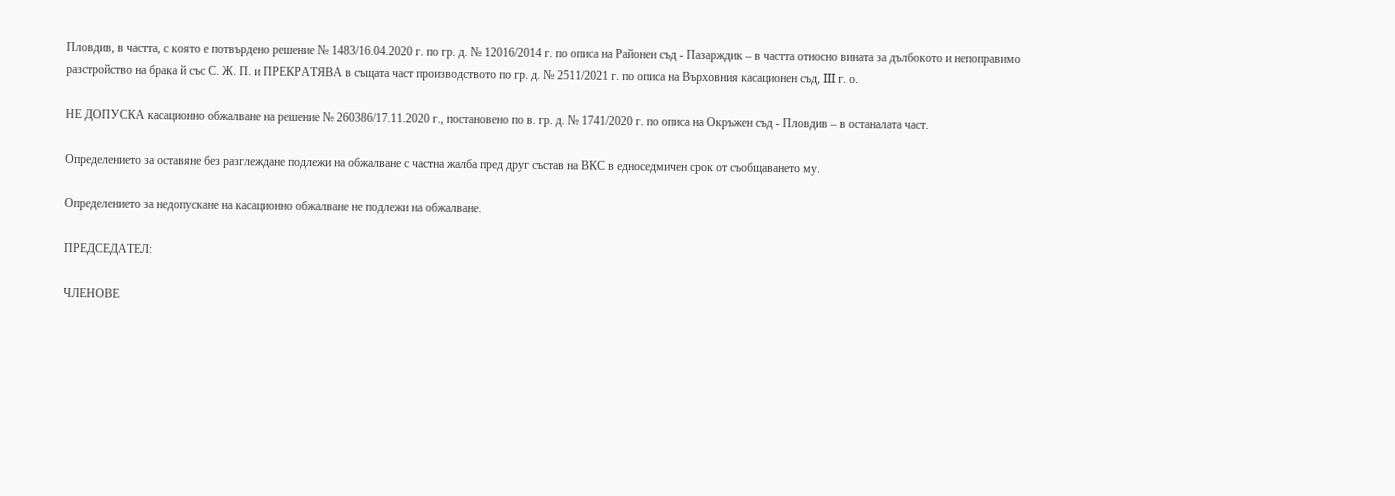Пловдив, в частта, с която е потвърдено решение № 1483/16.04.2020 г. по гр. д. № 12016/2014 г. по описа на Районен съд - Пазарждик – в частта относно вината за дълбокото и непоправимо разстройство на брака й със С. Ж. П. и ПРЕКРАТЯВА в същата част производството по гр. д. № 2511/2021 г. по описа на Върховния касационен съд, III г. о.

НЕ ДОПУСКА касационно обжалване на решение № 260386/17.11.2020 г., постановено по в. гр. д. № 1741/2020 г. по описа на Окръжен съд - Пловдив – в останалата част.

Определението за оставяне без разглеждане подлежи на обжалване с частна жалба пред друг състав на ВКС в едноседмичен срок от съобщаването му.

Определението за недопускане на касационно обжалване не подлежи на обжалване.

ПРЕДСЕДАТЕЛ:

ЧЛЕНОВЕ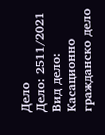Дело
Дело: 2511/2021
Вид дело: Касационно гражданско дело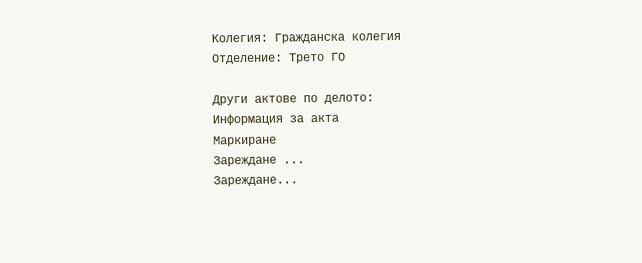Колегия: Гражданска колегия
Отделение: Трето ГО

Други актове по делото:
Информация за акта
Маркиране
Зареждане ...
Зареждане...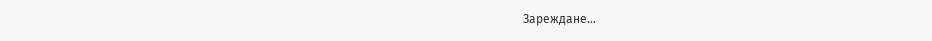Зареждане...